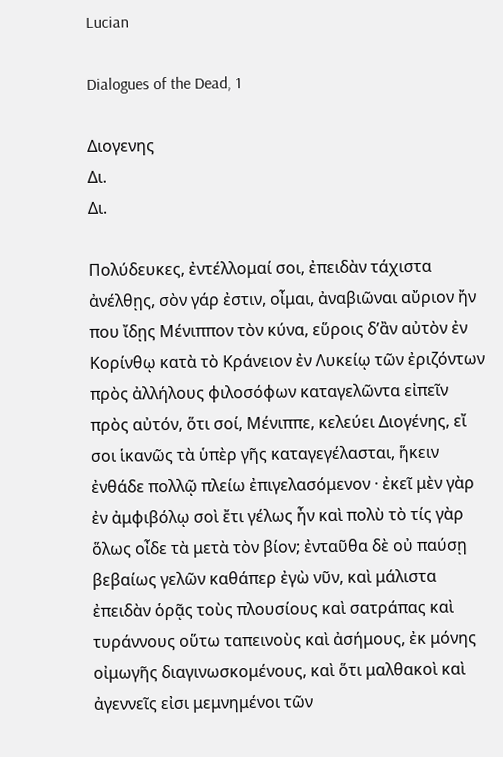Lucian

Dialogues of the Dead, 1

Διογενης
Δι.
Δι.

Πολύδευκες, ἐντέλλομαί σοι, ἐπειδὰν τάχιστα ἀνέλθῃς, σὸν γάρ ἐστιν, οἶμαι, ἀναβιῶναι αὔριον ἤν που ἴδῃς Μένιππον τὸν κύνα, εὕροις δ’ἂν αὐτὸν ἐν Κορίνθῳ κατὰ τὸ Κράνειον ἐν Λυκείῳ τῶν ἐριζόντων πρὸς ἀλλήλους φιλοσόφων καταγελῶντα εἰπεῖν πρὸς αὐτόν, ὅτι σοί, Μένιππε, κελεύει Διογένης, εἴ σοι ἱκανῶς τὰ ὑπὲρ γῆς καταγεγέλασται, ἥκειν ἐνθάδε πολλῷ πλείω ἐπιγελασόμενον · ἐκεῖ μὲν γὰρ ἐν ἀμφιβόλῳ σοὶ ἔτι γέλως ἦν καὶ πολὺ τὸ τίς γὰρ ὅλως οἶδε τὰ μετὰ τὸν βίον; ἐνταῦθα δὲ οὐ παύσῃ βεβαίως γελῶν καθάπερ ἐγὼ νῦν, καὶ μάλιστα ἐπειδὰν ὁρᾷς τοὺς πλουσίους καὶ σατράπας καὶ τυράννους οὕτω ταπεινοὺς καὶ ἀσήμους, ἐκ μόνης οἰμωγῆς διαγινωσκομένους, καὶ ὅτι μαλθακοὶ καὶ ἀγεννεῖς εἰσι μεμνημένοι τῶν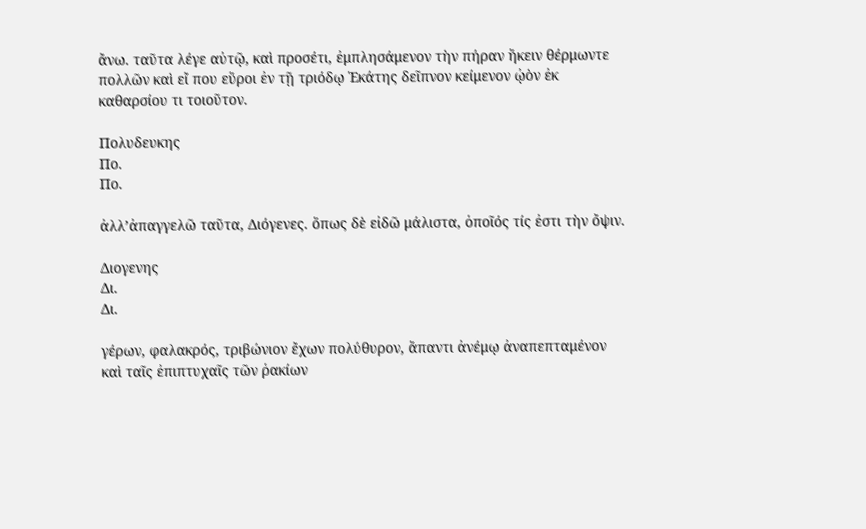ἄνω. ταῦτα λέγε αὐτῷ, καὶ προσέτι, ἐμπλησάμενον τὴν πήραν ἥκειν θέρμωντε πολλῶν καὶ εἴ που εὕροι ἐν τῇ τριόδῳ Ἑκάτης δεῖπνον κείμενον ᾠὸν ἐκ καθαρσίου τι τοιοῦτον.

Πολυδευκης
Πο.
Πο.

ἀλλ’ἀπαγγελῶ ταῦτα, Διόγενες. ὅπως δὲ εἰδῶ μάλιστα, ὁποῖός τίς ἐστι τὴν ὄψιν.

Διογενης
Δι.
Δι.

γέρων, φαλακρός, τριβώνιον ἔχων πολύθυρον, ἅπαντι ἀνέμῳ ἀναπεπταμένον καὶ ταῖς ἐπιπτυχαῖς τῶν ῥακίων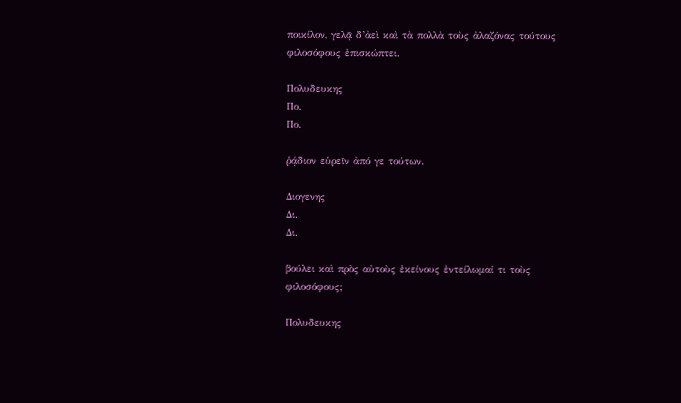ποικίλον, γελᾷ δ’ἀεὶ καὶ τὰ πολλὰ τοὺς ἀλαζόνας τούτους φιλοσόφους ἐπισκώπτει.

Πολυδευκης
Πο.
Πο.

ῥᾴδιον εὑρεῖν ἀπό γε τούτων.

Διογενης
Δι.
Δι.

βούλει καὶ πρὸς αὐτοὺς ἐκείνους ἐντείλωμαί τι τοὺς φιλοσόφους;

Πολυδευκης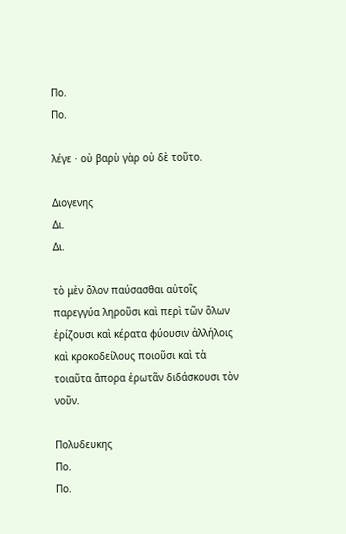Πο.
Πο.

λέγε · οὐ βαρὺ γὰρ οὐ δὲ τοῦτο.

Διογενης
Δι.
Δι.

τὸ μὲν ὅλον παύσασθαι αὐτοῖς παρεγγύα ληροῦσι καὶ περὶ τῶν ὅλων ἐρίζουσι καὶ κέρατα φύουσιν ἀλλήλοις καὶ κροκοδείλους ποιοῦσι καὶ τὰ τοιαῦτα ἄπορα ἐρωτᾶν διδάσκουσι τὸν νοῦν.

Πολυδευκης
Πο.
Πο.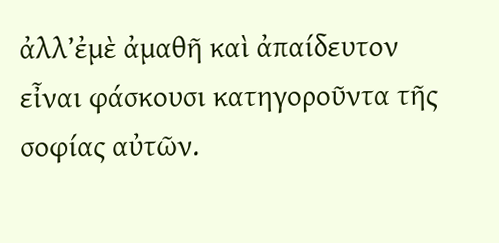ἀλλ’ἐμὲ ἀμαθῆ καὶ ἀπαίδευτον εἶναι φάσκουσι κατηγοροῦντα τῆς σοφίας αὐτῶν.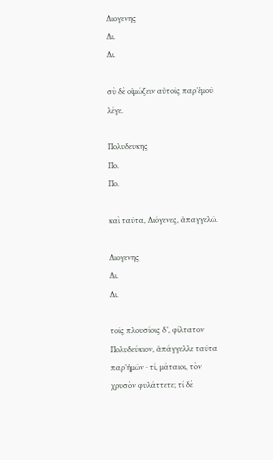Διογενης
Δι.
Δι.

σὺ δὲ οἰμώζειν αὐτοῖς παρ’ἐμοῦ λέγε.

Πολυδευκης
Πο.
Πο.

καὶ ταῦτα, Διόγενες, ἀπαγγελῶ.

Διογενης
Δι.
Δι.

τοῖς πλουσίοις δ’, φίλτατον Πολυδεύκιον, ἀπάγγελλε ταῦτα παρ’ἡμῶν · τί, μάταιοι, τὸν χρυσὸν φυλάττετε; τί δὲ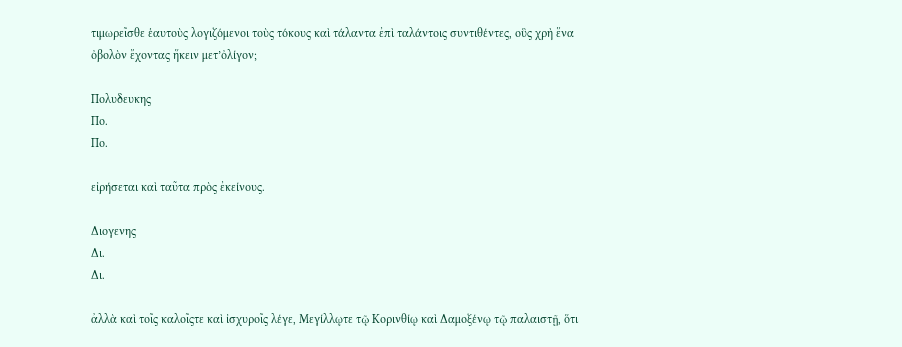τιμωρεῖσθε ἑαυτοὺς λογιζόμενοι τοὺς τόκους καὶ τάλαντα ἐπὶ ταλάντοις συντιθέντες, οὓς χρὴ ἕνα ὀβολὸν ἔχοντας ἥκειν μετ’ὀλίγον;

Πολυδευκης
Πο.
Πο.

εἰρήσεται καὶ ταῦτα πρὸς ἐκείνους.

Διογενης
Δι.
Δι.

ἀλλὰ καὶ τοῖς καλοῖςτε καὶ ἰσχυροῖς λέγε, Μεγίλλῳτε τῷ Κορινθίῳ καὶ Δαμοξένῳ τῷ παλαιστῇ, ὅτι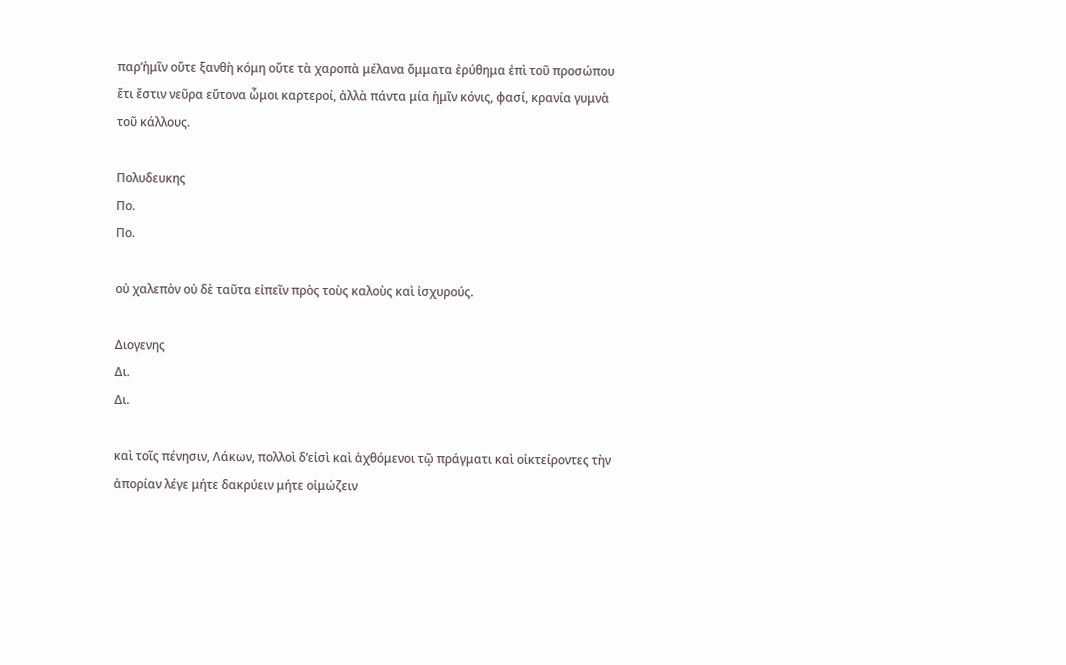παρ’ἡμῖν οὔτε ξανθὴ κόμη οὔτε τὰ χαροπὰ μέλανα ὄμματα ἐρύθημα ἐπὶ τοῦ προσώπου ἔτι ἔστιν νεῦρα εὔτονα ὦμοι καρτεροί, ἀλλὰ πάντα μία ἡμῖν κόνις, φασί, κρανία γυμνὰ τοῦ κάλλους.

Πολυδευκης
Πο.
Πο.

οὐ χαλεπὸν οὐ δὲ ταῦτα εἰπεῖν πρὸς τοὺς καλοὺς καὶ ἰσχυρούς.

Διογενης
Δι.
Δι.

καὶ τοῖς πένησιν, Λάκων, πολλοὶ δ’εἰσὶ καὶ ἀχθόμενοι τῷ πράγματι καὶ οἰκτείροντες τὴν ἀπορίαν λέγε μήτε δακρύειν μήτε οἰμώζειν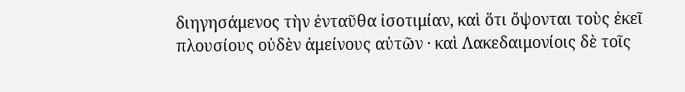διηγησάμενος τὴν ἐνταῦθα ἰσοτιμίαν, καὶ ὅτι ὄψονται τοὺς ἐκεῖ πλουσίους οὐδὲν ἀμείνους αὐτῶν · καὶ Λακεδαιμονίοις δὲ τοῖς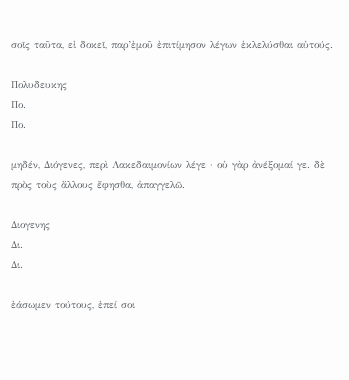σοῖς ταῦτα, εἰ δοκεῖ, παρ’ἐμοῦ ἐπιτίμησον λέγων ἐκλελύσθαι αὐτούς.

Πολυδευκης
Πο.
Πο.

μηδέν, Διόγενες, περὶ Λακεδαιμονίων λέγε · οὐ γὰρ ἀνέξομαί γε. δὲ πρὸς τοὺς ἄλλους ἔφησθα, ἀπαγγελῶ.

Διογενης
Δι.
Δι.

ἐάσωμεν τούτους, ἐπεί σοι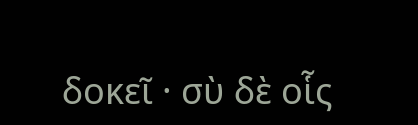δοκεῖ · σὺ δὲ οἷς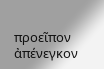προεῖπον ἀπένεγκον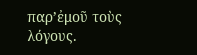παρ’ἐμοῦ τοὺς λόγους.